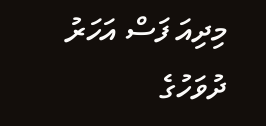މިދިއަ ފަސް އަހަރު ދުވަހުގެ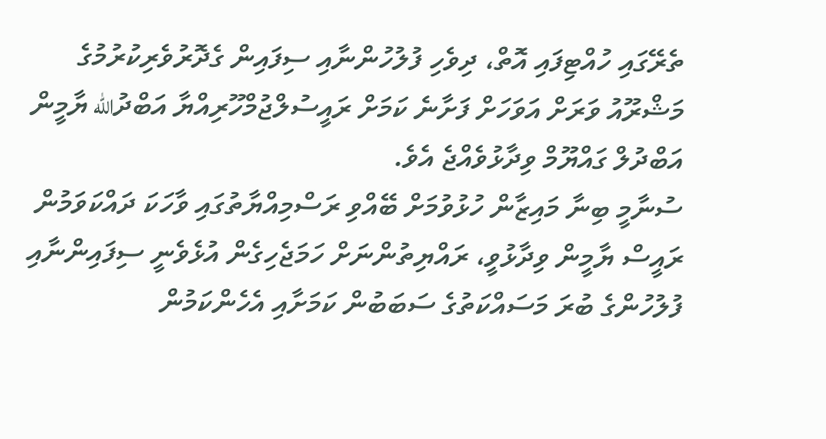ތެރޭގައި ހުއްޓިފައި އޮތް، ދިވެހި ފުލުހުންނާއި ސިފައިން ގެދޮރުވެރިކުރުމުގެ މަޝްރޫއު ވަރަށް އަވަހަށް ފަށާނެ ކަމަށް ރައީސުލްޖުމްހޫރިއްޔާ އަބްދުالله ޔާމީން އަބްދުލް ގައްޔޫމް ވިދާޅުވެއްޖެ އެވެ.
ސުނާމީ ބިނާ މައިޒާން ހުޅުވުމަށް ބޭއްވި ރަސްމިއްޔާތުގައި ވާހަކަ ދައްކަވަމުން ރައީސް ޔާމީން ވިދާޅުވީ، ރައްޔިތުންނަށް ހަމަޖެހިގެން އުޅެވެނީ ސިފައިންނާއި ފުލުހުންގެ ބުރަ މަސައްކަތުގެ ސަބަބުން ކަމަށާއި އެހެންކަމުން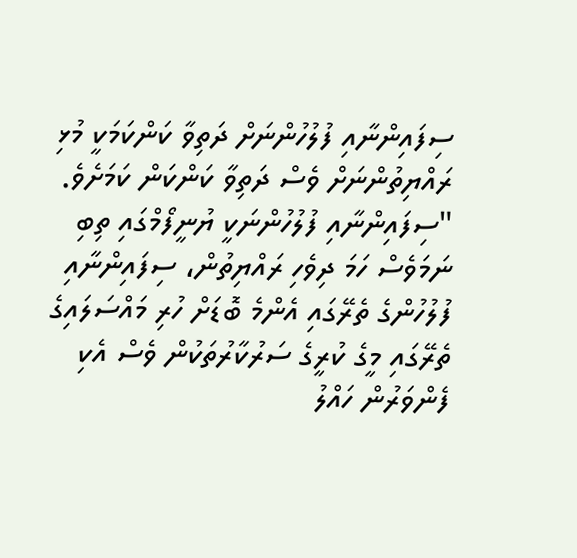ސިފައިންނާއި ފުލުހުންނަށް ދަތިވާ ކަންކަމަކީ މުޅި ރައްޔިތުންނަށް ވެސް ދަތިވާ ކަންކަން ކަމަށެވެ.
"ސިފައިންނާއި ފުލުހުންނަކީ ޔުނީފޯމްގައި ތިބި ނަމަވެސް ހަމަ ދިވެހި ރައްޔިތުން، ސިފައިންނާއި ފުލުހުންގެ ތެރޭގައި އެންމެ ބޮޑަށް ހުރި މައްސަލައިގެ ތެރޭގައި މީގެ ކުރީގެ ސަރުކާރުތަކުން ވެސް އެކި ފެންވަރުން ހައްލު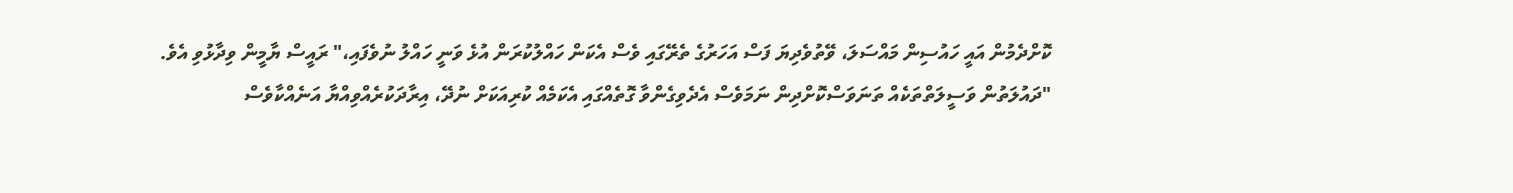ކޮށްދެމުން އައީ ހައުސިން މައްސަލަ، ވޭތުވެދިޔަ ފަސް އަހަރުގެ ތެރޭގައި ވެސް އެކަން ހައްލުކުރަން އުޅެ ވަނީ ހައްލު ނުވެފައި،" ރައީސް ޔާމީން ވިދާޅުވި އެވެ.
"ދައުލަތުން ވަސީލަތްތަކެއް ތަނަވަސްކޮށްދިން ނަމަވެސް އެދެވިގެންވާ ގޮތެއްގައި އެކަމެއް ކުރިއަކަށް ނުދޭ، އިރާދަކުރެއްވިއްޔާ އަނެއްކާވެސް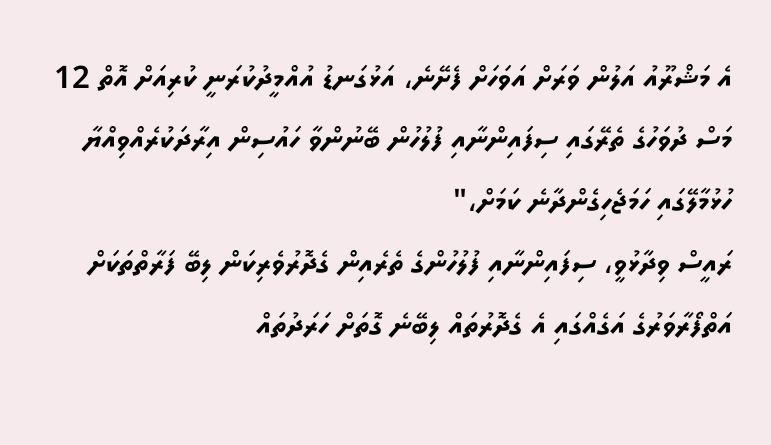އެ މަޝްރޫއު އަލުން ވަރަށް އަވަހަށް ފެށޭނެ، އަޅުގަނޑު އުއްމީދުކުރަނީ ކުރިއަށް އޮތް 12 މަސް ދުވަހުގެ ތެރޭގައި ސިފައިންނާއި ފުލުހުން ބޭނުންވާ ހައުސިން އިރާދަކުރެއްވިއްޔާ ހުޅުމާލޭގައި ހަމަޖެހިގެންދާނެ ކަމަށް،"
ރައީސް ވިދާޅުވީ، ސިފައިންނާއި ފުލުހުންގެ ތެރެއިން ގެދޮރުވެރިކަން ލިބޭ ފަރާތްތަކަށް އަތްފޯރާވަރުގެ އަގެއްގައި އެ ގެދޮރުތައް ލިބޭނެ ގޮތަށް ހަރަދުތައް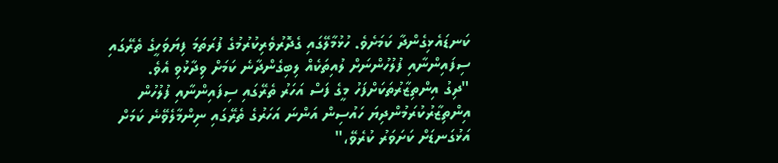ކަނޑައެޅިގެންދާ ކަމަށެވެ. ހުޅުމާލޭގައި ގެދޮރުވެރިކުރުމުގެ ފުރަތަމަ ފިޔަވަހީގެ ތެރޭގައި ސިފައިންނާއި ފުލުހުންނަށް ލުއިތަކެއް ލިބިގެންދާނެ ކަމަށް ވިދާޅުވި އެވެ.
"ދިގު އިންތިޒާރުތަކަށްފަހު މީގެ ފަސް އަހަރު ތެރޭގައި ސިފައިންނާއި ފުލުހުން އިންތިޒާރުކުރަމުންދިޔަ ހައުސިން އަންނަ އަހަރުގެ ތެރޭގައި ނިންމާލެވޭނެ ކަމަށް އަޅުގަނޑަށް ކަށަވަރު ކުރެވޭ،"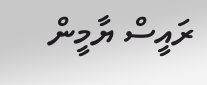ރައީސް ޔާމީން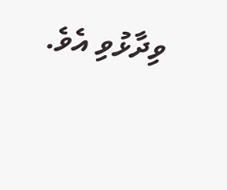ވިދާޅުވި އެވެ.